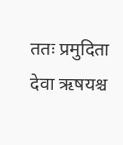ततः प्रमुदिता देवा ऋषयश्च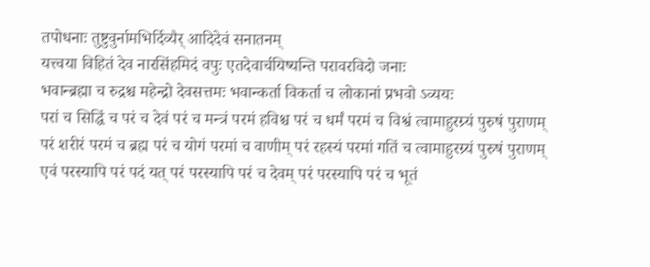तपोधनाः तुष्टुवुर्नामभिर्दिव्यैर् आदिदेवं सनातनम्
यत्त्वया विहितं देव नारसिंहमिदं वपुः एतदेवार्चयिष्यन्ति परावरविदो जनाः
भवान्ब्रह्मा च रुद्रश्च महेन्द्रो देवसत्तमः भवान्कर्ता विकर्ता च लोकानां प्रभवो ऽव्ययः
परां च सिद्धिं च परं च देवं परं च मन्त्रं परमं हविश्च परं च धर्मं परमं च विश्वं त्वामाहुरग्र्यं पुरुषं पुराणम्
परं शरीरं परमं च ब्रह्म परं च योगं परमां च वाणीम् परं रहस्यं परमां गतिं च त्वामाहुरग्र्यं पुरुषं पुराणम्
एवं परस्यापि परं पदं यत् परं परस्यापि परं च देवम् परं परस्यापि परं च भूतं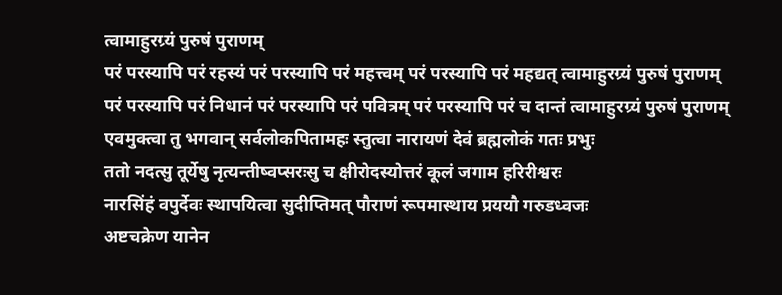त्वामाहुरग्र्यं पुरुषं पुराणम्
परं परस्यापि परं रहस्यं परं परस्यापि परं महत्त्वम् परं परस्यापि परं महद्यत् त्वामाहुरग्र्यं पुरुषं पुराणम्
परं परस्यापि परं निधानं परं परस्यापि परं पवित्रम् परं परस्यापि परं च दान्तं त्वामाहुरग्र्यं पुरुषं पुराणम्
एवमुक्त्वा तु भगवान् सर्वलोकपितामहः स्तुत्वा नारायणं देवं ब्रह्मलोकं गतः प्रभुः
ततो नदत्सु तूर्येषु नृत्यन्तीष्वप्सरःसु च क्षीरोदस्योत्तरं कूलं जगाम हरिरीश्वरः
नारसिंहं वपुर्देवः स्थापयित्वा सुदीप्तिमत् पौराणं रूपमास्थाय प्रययौ गरुडध्वजः
अष्टचक्रेण यानेन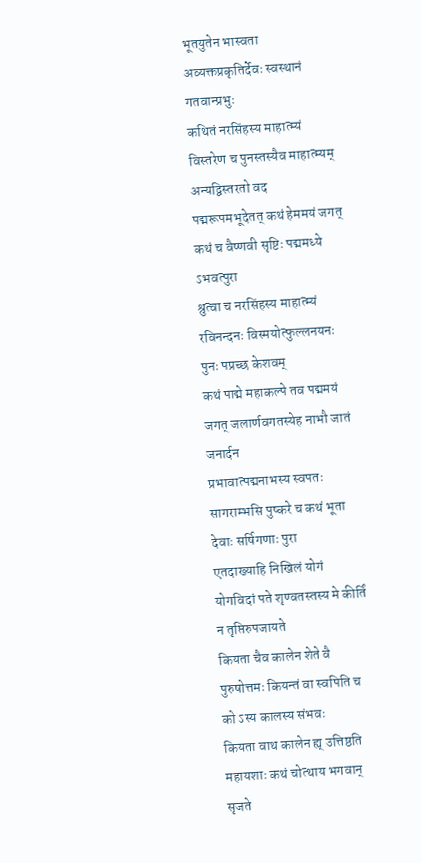भूतयुतेन भास्वता अव्यक्तप्रकृतिर्देवः स्वस्थानं गतवान्प्रभुः
कथितं नरसिंहस्य माहात्म्यं विस्तरेण च पुनस्तस्यैव माहात्म्यम् अन्यद्विस्तरतो वद
पद्मरूपमभूदेतत् कथं हेममयं जगत् कथं च वैष्णवी सृष्टिः पद्ममध्ये ऽभवत्पुरा
श्रुत्वा च नरसिंहस्य माहात्म्यं रविनन्दनः विस्मयोत्फुल्लनयनः पुनः पप्रच्छ केशवम्
कथं पाद्मे महाकल्पे तव पद्ममयं जगत् जलार्णवगतस्येह नाभौ जातं जनार्दन
प्रभावात्पद्मनाभस्य स्वपतः सागराम्भसि पुष्करे च कथं भूता देवाः सर्षिगणाः पुरा
एतदाख्याहि निखिलं योगं योगविदां पते शृण्वतस्तस्य मे कीर्तिं न तृप्तिरुपजायते
कियता चैव कालेन शेते वै पुरुषोत्तमः कियन्तं वा स्वपिति च को ऽस्य कालस्य संभवः
कियता वाथ कालेन ह्य् उत्तिष्ठति महायशाः कथं चोत्थाय भगवान् सृजते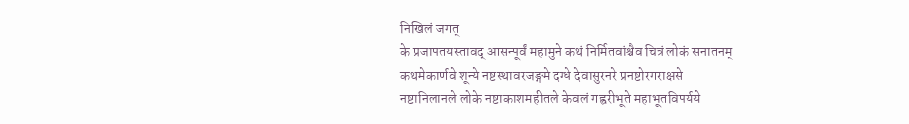निखिलं जगत्
के प्रजापतयस्तावद् आसन्पूर्वं महामुने कथं निर्मितवांश्चैव चित्रं लोकं सनातनम्
कथमेकार्णवे शून्ये नष्टस्थावरजङ्गमे दग्धे देवासुरनरे प्रनष्टोरगराक्षसे
नष्टानिलानले लोके नष्टाकाशमहीतले केवलं गह्वरीभूते महाभूतविपर्यये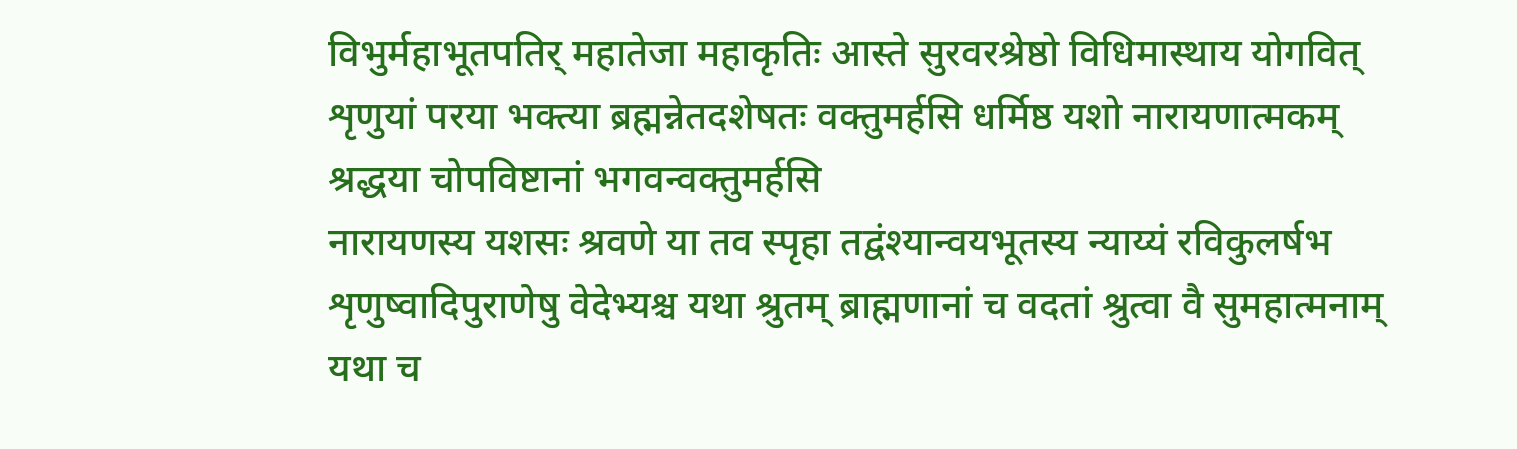विभुर्महाभूतपतिर् महातेजा महाकृतिः आस्ते सुरवरश्रेष्ठो विधिमास्थाय योगवित्
शृणुयां परया भक्त्या ब्रह्मन्नेतदशेषतः वक्तुमर्हसि धर्मिष्ठ यशो नारायणात्मकम्
श्रद्धया चोपविष्टानां भगवन्वक्तुमर्हसि
नारायणस्य यशसः श्रवणे या तव स्पृहा तद्वंश्यान्वयभूतस्य न्याय्यं रविकुलर्षभ
शृणुष्वादिपुराणेषु वेदेभ्यश्च यथा श्रुतम् ब्राह्मणानां च वदतां श्रुत्वा वै सुमहात्मनाम्
यथा च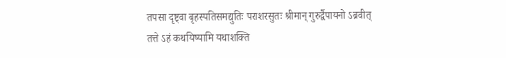तपसा दृष्ट्वा बृहस्पतिसमद्युतिः पराशरसुतः श्रीमान् गुरुर्द्वैपायनो ऽब्रवीत्
तत्ते ऽहं कथयिष्यामि यथाशक्ति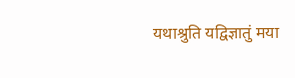यथाश्रुति यद्विज्ञातुं मया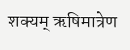शक्यम् ऋषिमात्रेण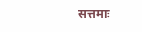सत्तमाः